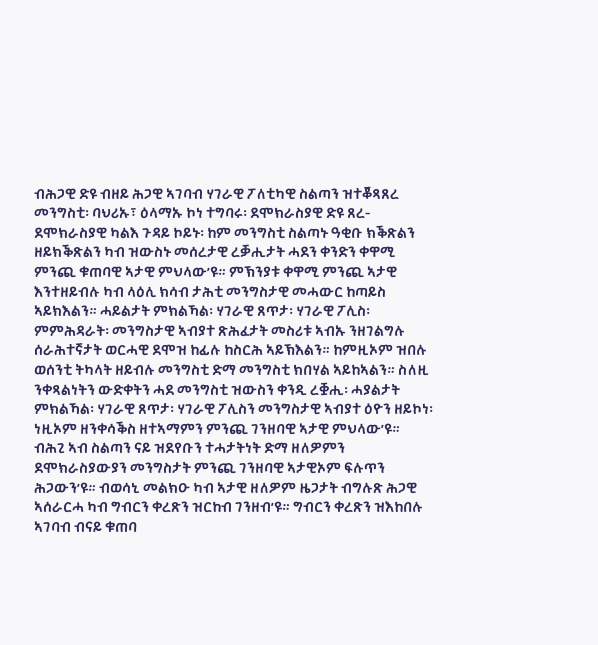ብሕጋዊ ድዩ ብዘይ ሕጋዊ ኣገባብ ሃገራዊ ፖለቲካዊ ስልጣን ዝተቖጻጸረ መንግስቲ፡ ባህሪኡ፣ ዕላማኡ ኮነ ተግባሩ፡ ደሞክራስያዊ ድዩ ጸረ-ደሞክራስያዊ ካልእ ጉዳይ ኮይኑ፡ ከም መንግስቲ ስልጣኑ ዓቂቡ ክቕጽልን ዘይክቕጽልን ካብ ዝውስኑ መሰረታዊ ረቓሒታት ሓደን ቀንድን ቀዋሚ ምንጪ ቁጠባዊ ኣታዊ ምህላው’ዩ። ምኽንያቱ ቀዋሚ ምንጪ ኣታዊ እንተዘይብሉ ካብ ላዕሊ ክሳብ ታሕቲ መንግስታዊ መሓውር ከጣይስ ኣይክእልን። ሓይልታት ምክልኻል፡ ሃገራዊ ጸጥታ፡ ሃገራዊ ፖሊስ፡ ምምሕዳራት፡ መንግስታዊ ኣብያተ ጽሕፈታት መስሪቱ ኣብኡ ንዘገልግሉ ሰራሕተኛታት ወርሓዊ ደሞዝ ከፊሉ ከስርሕ ኣይኽእልን። ከምዚኦም ዝበሉ ወሰንቲ ትካላት ዘይብሉ መንግስቲ ድማ መንግስቲ ክበሃል ኣይከኣልን። ስለዚ ንቀጻልነትን ውድቀትን ሓደ መንግስቲ ዝውስን ቀንዲ ረቛሒ፡ ሓያልታት ምክልኻል፡ ሃገራዊ ጸጥታ፡ ሃገራዊ ፖሊስን መንግስታዊ ኣብያተ ዕዮን ዘይኮነ፡ ነዚኦም ዘንቀሳቕስ ዘተኣማምን ምንጪ ገንዘባዊ ኣታዊ ምህላው’ዩ።
ብሕጊ ኣብ ስልጣን ናይ ዝደየቡን ተሓታትነት ድማ ዘለዎምን ደሞክራስያውያን መንግስታት ምንጪ ገንዘባዊ ኣታዊኦም ፍሉጥን ሕጋውን’ዩ። ብወሳኒ መልክዑ ካብ ኣታዊ ዘለዎም ዜጋታት ብግሉጽ ሕጋዊ ኣሰራርሓ ካብ ግብርን ቀረጽን ዝርከብ ገንዘብ’ዩ። ግብርን ቀረጽን ዝእከበሉ ኣገባብ ብናይ ቁጠባ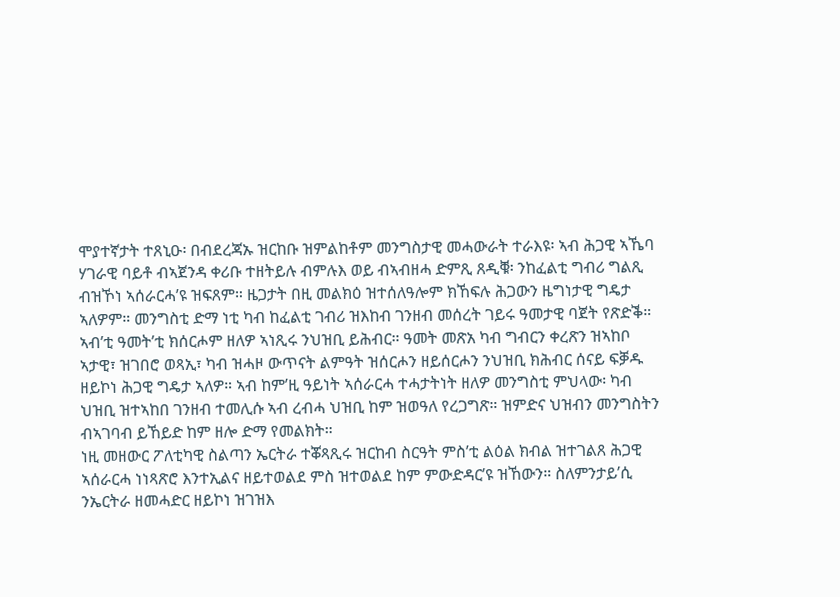ሞያተኛታት ተጸኒዑ፡ በብደረጃኡ ዝርከቡ ዝምልከቶም መንግስታዊ መሓውራት ተራእዩ፡ ኣብ ሕጋዊ ኣኼባ ሃገራዊ ባይቶ ብኣጀንዳ ቀሪቡ ተዘትይሉ ብምሉእ ወይ ብኣብዘሓ ድምጺ ጸዲቑ፡ ንከፈልቲ ግብሪ ግልጺ ብዝኾነ ኣሰራርሓ’ዩ ዝፍጸም። ዜጋታት በዚ መልክዕ ዝተሰለዓሎም ክኸፍሉ ሕጋውን ዜግነታዊ ግዴታ ኣለዎም። መንግስቲ ድማ ነቲ ካብ ከፈልቲ ገብሪ ዝእከብ ገንዘብ መሰረት ገይሩ ዓመታዊ ባጀት የጽድቕ። ኣብ’ቲ ዓመት’ቲ ክሰርሖም ዘለዎ ኣነጺሩ ንህዝቢ ይሕብር። ዓመት መጽአ ካብ ግብርን ቀረጽን ዝኣከቦ ኣታዊ፣ ዝገበሮ ወጻኢ፣ ካብ ዝሓዞ ውጥናት ልምዓት ዝሰርሖን ዘይሰርሖን ንህዝቢ ክሕብር ሰናይ ፍቓዱ ዘይኮነ ሕጋዊ ግዴታ ኣለዎ። ኣብ ከም’ዚ ዓይነት ኣሰራርሓ ተሓታትነት ዘለዎ መንግስቲ ምህላው፡ ካብ ህዝቢ ዝተኣከበ ገንዘብ ተመሊሱ ኣብ ረብሓ ህዝቢ ከም ዝወዓለ የረጋግጽ። ዝምድና ህዝብን መንግስትን ብኣገባብ ይኸይድ ከም ዘሎ ድማ የመልክት።
ነዚ መዘውር ፖለቲካዊ ስልጣን ኤርትራ ተቖጻጺሩ ዝርከብ ስርዓት ምስ’ቲ ልዕል ክብል ዝተገልጸ ሕጋዊ ኣሰራርሓ ነነጻጽሮ እንተኢልና ዘይተወልደ ምስ ዝተወልደ ከም ምውድዳር’ዩ ዝኸውን። ስለምንታይ’ሲ ንኤርትራ ዘመሓድር ዘይኮነ ዝገዝእ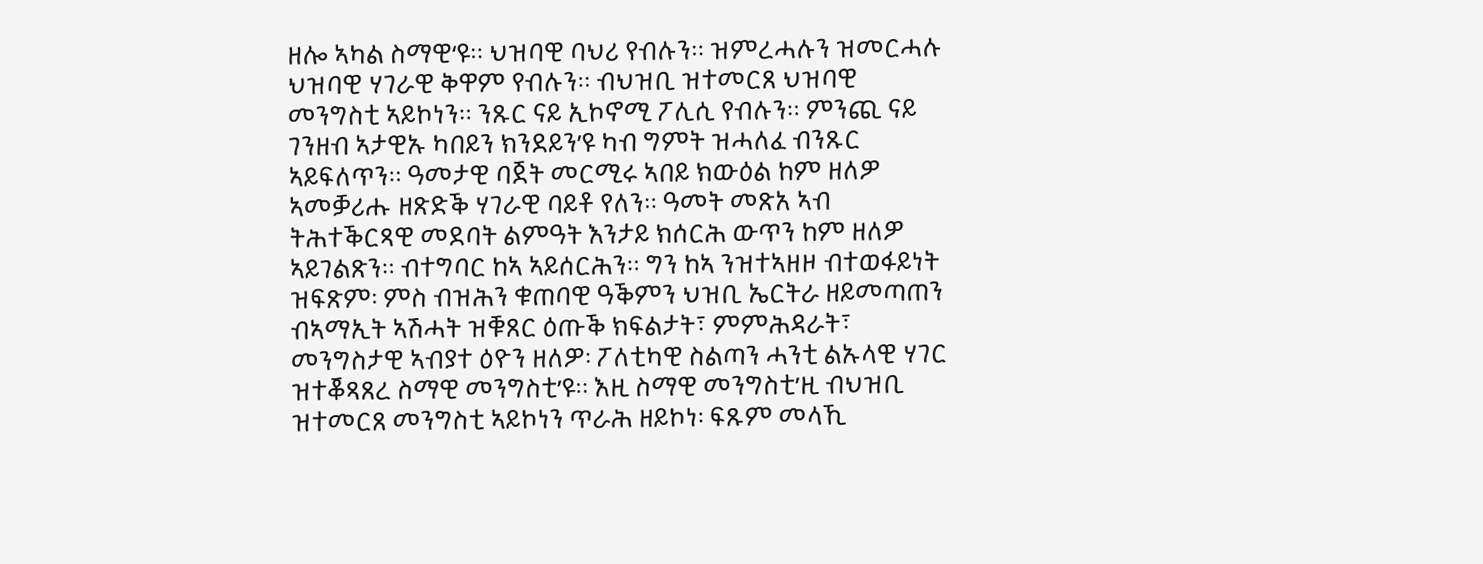ዘሎ ኣካል ስማዊ‘ዩ። ህዝባዊ ባህሪ የብሉን። ዝምረሓሉን ዝመርሓሉ ህዝባዊ ሃገራዊ ቅዋም የብሉን። ብህዝቢ ዝተመርጸ ህዝባዊ መንግስቲ ኣይኮነን። ንጹር ናይ ኢኮኖሚ ፖሊሲ የብሉን። ምንጪ ናይ ገንዘብ ኣታዊኡ ካበይን ክንደይን’ዩ ካብ ግምት ዝሓለፈ ብንጹር ኣይፍለጥን። ዓመታዊ ባጀት መርሚሩ ኣበይ ክውዕል ከም ዘለዎ ኣመቓሪሑ ዘጽድቕ ሃገራዊ ባይቶ የለን። ዓመት መጽአ ኣብ ትሕተቕርጻዊ መደባት ልምዓት እንታይ ክሰርሕ ውጥን ከም ዘለዎ ኣይገልጽን። ብተግባር ከኣ ኣይሰርሕን። ግን ከኣ ንዝተኣዘዞ ብተወፋይነት ዝፍጽም፡ ምስ ብዝሕን ቁጠባዊ ዓቕምን ህዝቢ ኤርትራ ዘይመጣጠን ብኣማኢት ኣሽሓት ዝቑጸር ዕጡቕ ክፍልታት፣ ምምሕዳራት፣ መንግስታዊ ኣብያተ ዕዮን ዘለዎ፡ ፖለቲካዊ ስልጣን ሓንቲ ልኡላዊ ሃገር ዝተቖጻጸረ ስማዊ መንግስቲ’ዩ። እዚ ስማዊ መንግስቲ’ዚ ብህዝቢ ዝተመርጸ መንግስቲ ኣይኮነን ጥራሕ ዘይኮነ፡ ፍጹም መላኺ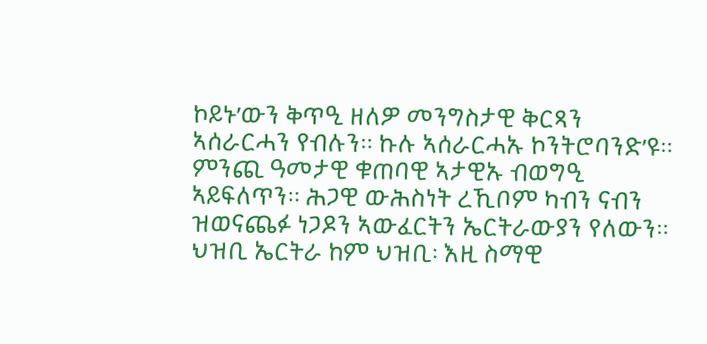ኮይኑ’ውን ቅጥዒ ዘለዎ መንግስታዊ ቅርጻን ኣሰራርሓን የብሉን። ኩሉ ኣሰራርሓኡ ኮንትሮባንድ’ዩ።
ምንጪ ዓመታዊ ቁጠባዊ ኣታዊኡ ብወግዒ ኣይፍለጥን። ሕጋዊ ውሕስነት ረኺቦም ካብን ናብን ዝወናጨፉ ነጋዶን ኣውፈርትን ኤርትራውያን የለውን። ህዝቢ ኤርትራ ከም ህዝቢ፡ እዚ ስማዊ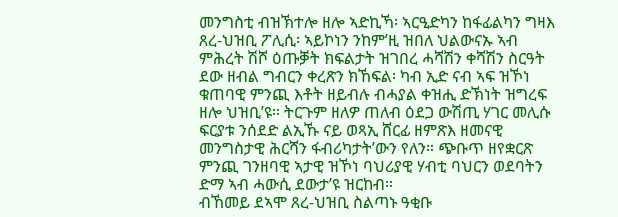መንግስቲ ብዝኽተሎ ዘሎ ኣድኪኻ፡ ኣርዒድካን ከፋፊልካን ግዛእ ጸረ-ህዝቢ ፖሊሲ፡ ኣይኮነን ንከም’ዚ ዝበለ ህልውናኡ ኣብ ምሕረት ሽሾ ዕጡቓት ክፍልታት ዝገበረ ሓሻሽን ቀሻሽን ስርዓት ደው ዘብል ግብርን ቀረጽን ክኸፍል፡ ካብ ኢድ ናብ ኣፍ ዝኾነ ቁጠባዊ ምንጪ እቶት ዘይብሉ ብሓያል ቀዝሒ ድኽነት ዝግረፍ ዘሎ ህዝቢ’ዩ። ትርጉም ዘለዎ ጠለብ ዕደጋ ውሽጢ ሃገር መሊሱ ፍርያቱ ንሰደድ ልኢኹ ናይ ወጻኢ ሸርፊ ዘምጽእ ዘመናዊ መንግስታዊ ሕርሻን ፋብሪካታት’ውን የለን። ጭቡጥ ዘየቋርጽ ምንጪ ገንዘባዊ ኣታዊ ዝኾነ ባህሪያዊ ሃብቲ ባህርን ወደባትን ድማ ኣብ ሓውሲ ደውታ’ዩ ዝርከብ።
ብኸመይ ደኣሞ ጸረ-ህዝቢ ስልጣኑ ዓቂቡ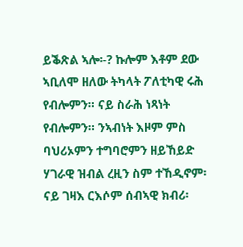ይቕጽል ኣሎ፡-? ኩሎም እቶም ደው ኣቢለሞ ዘለው ትካላት ፖለቲካዊ ሩሕ የብሎምን። ናይ ስራሕ ነጻነት የብሎምን። ንኣብነት እዞም ምስ ባህሪኦምን ተግባሮምን ዘይኸይድ ሃገራዊ ዝብል ረዚን ስም ተኸዲኖም፡ ናይ ገዛእ ርእሶም ሰብኣዊ ክብሪ፡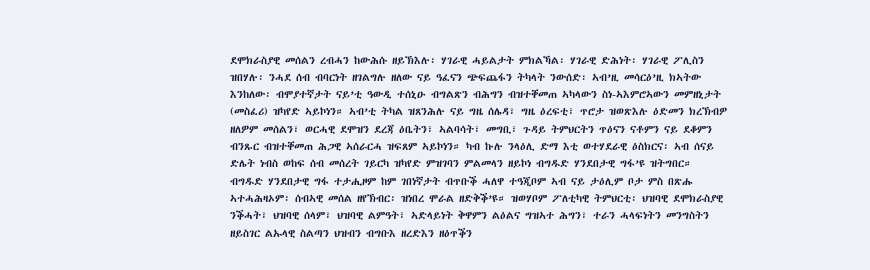ደሞክራስያዊ መሰልን ረብሓን ከውሕሱ ዘይኽእሉ፡ ሃገራዊ ሓይልታት ምክልኻል፡ ሃገራዊ ድሕነት፡ ሃገራዊ ፖሊስን ዝበሃሉ፡ ንሓደ ሰብ ብባርነት ዘገልግሉ ዘለው ናይ ዓፈናን ጭፍጨፋን ትካላት ንውሰድ፡ ኣብ’ዚ መሳርዕ’ዚ ክኣትው እንከለው፡ ብሞያተኛታት ናይ’ቲ ዓውዲ ተሰኒዑ ብግልጽን ብሕግን ብዝተቐመጠ ኣካላውን ስነ-ኣእምሮኣውን መምዘኒታት (መስፈሪ) ዝካየድ ኣይኮነን። ኣብ’ቲ ትካል ዝጸንሕሉ ናይ ግዜ ሰሌዳ፣ ግዜ ዕረፍቲ፣ ጥሮታ ዝወጽእሉ ዕድመን ክረኽብዎ ዘለዎም መሰልን፣ ወርሓዊ ደሞዝን ደረጃ ዕቤትን፣ ኣልባሳት፣ መግቢ፣ ጉዳይ ትምህርትን ጥዕናን ናቶምን ናይ ደቆምን ብንጹር ብዝተቐመጠ ሕጋዊ ኣሰራርሓ ዝፍጸም ኣይኮነን። ካብ ኩሉ ንላዕሊ ድማ እቲ ወተሃደራዊ ዕስክርና፡ ኣብ ሰናይ ድሌት ነብስ ወከፍ ሰብ መሰረት ገይርካ ዝካየድ ምዝገባን ምልመላን ዘይኮነ ብግዱድ ሃንደበታዊ ግፋ’ዩ ዝትግበር።
ብግዱድ ሃንደበታዊ ግፋ ተታሒዞም ከም ገበነኛታት ብጥቡቕ ሓለዋ ተዓጂቦም ኣብ ናይ ታዕሊም ቦታ ምስ በጽሑ ኣተሓሕዛኦም፡ ሰብኣዊ መሰል ዘየኽብር፡ ዝነበረ ሞራል ዘድቅቕ’ዩ። ዝወሃቦም ፖለቲካዊ ትምህርቲ፡ ህዝባዊ ደሞክራስያዊ ንቕሓት፣ ህዝባዊ ሰላም፣ ህዝባዊ ልምዓት፣ ኣድላይነት ቅዋምን ልዕልና ግዝኣተ ሕግን፣ ተራን ሓላፍነትን መንግስትን ዘይስገር ልኡላዊ ስልጣን ህዝብን ብግቡእ ዘረድእን ዘዕጥቕን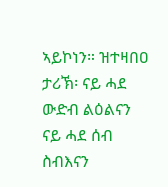ኣይኮነን። ዝተዛበዐ ታሪኽ፡ ናይ ሓደ ውድብ ልዕልናን ናይ ሓደ ሰብ ስብእናን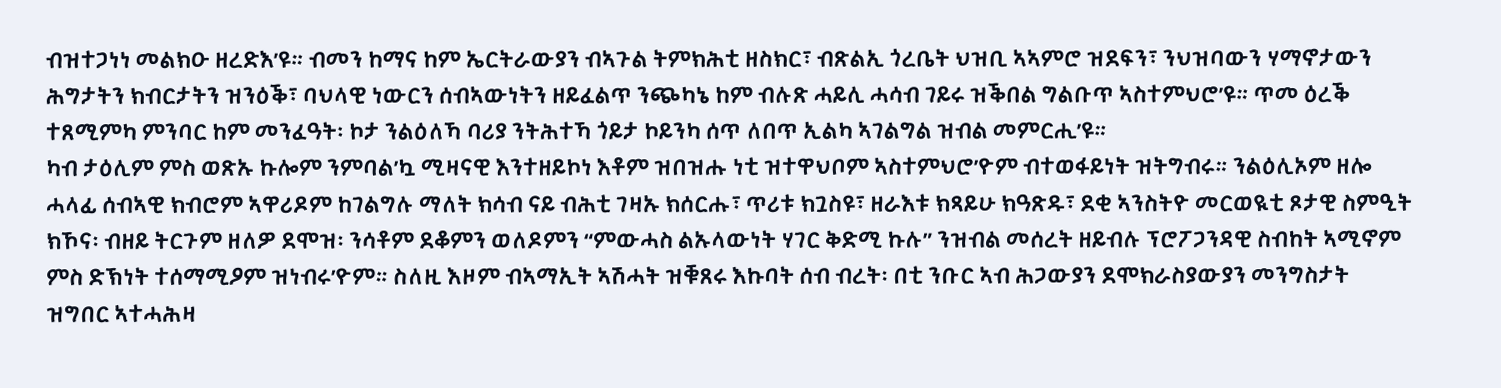ብዝተጋነነ መልክዑ ዘረድእ’ዩ። ብመን ከማና ከም ኤርትራውያን ብኣጉል ትምክሕቲ ዘስክር፣ ብጽልኢ ጎረቤት ህዝቢ ኣኣምሮ ዝደፍን፣ ንህዝባውን ሃማኖታውን ሕግታትን ክብርታትን ዝንዕቕ፣ ባህላዊ ነውርን ሰብኣውነትን ዘይፈልጥ ንጭካኔ ከም ብሉጽ ሓይሊ ሓሳብ ገይሩ ዝቕበል ግልቡጥ ኣስተምህሮ’ዩ። ጥመ ዕረቕ ተጸሚምካ ምንባር ከም መንፈዓት፡ ኮታ ንልዕለኻ ባሪያ ንትሕተኻ ጎይታ ኮይንካ ሰጥ ለበጥ ኢልካ ኣገልግል ዝብል መምርሒ’ዩ።
ካብ ታዕሊም ምስ ወጽኡ ኩሎም ንምባል’ኳ ሚዛናዊ እንተዘይኮነ እቶም ዝበዝሑ ነቲ ዝተዋህቦም ኣስተምህሮ’ዮም ብተወፋይነት ዝትግብሩ። ንልዕሊኦም ዘሎ ሓላፊ ሰብኣዊ ክብሮም ኣዋሪዶም ከገልግሉ ማለት ክሳብ ናይ ብሕቲ ገዛኡ ክሰርሑ፣ ጥሪቱ ክጓስዩ፣ ዘራእቱ ክጻይሁ ክዓጽዱ፣ ደቂ ኣንስትዮ መርወዪቲ ጾታዊ ስምዒት ክኾና፡ ብዘይ ትርጉም ዘለዎ ደሞዝ፡ ንሳቶም ደቆምን ወለዶምን “ምውሓስ ልኡላውነት ሃገር ቅድሚ ኩሉ” ንዝብል መሰረት ዘይብሉ ፕሮፖጋንዳዊ ስብከት ኣሚኖም ምስ ድኽነት ተሰማሚዖም ዝነብሩ’ዮም። ስለዚ እዞም ብኣማኢት ኣሽሓት ዝቑጸሩ እኩባት ሰብ ብረት፡ በቲ ንቡር ኣብ ሕጋውያን ደሞክራስያውያን መንግስታት ዝግበር ኣተሓሕዛ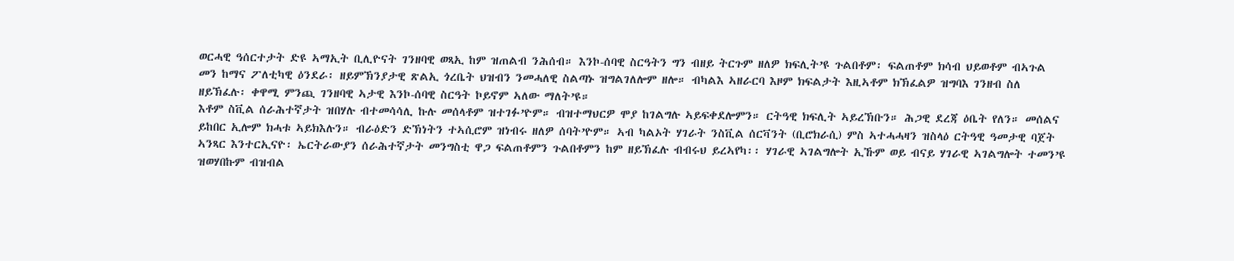ወርሓዊ ዓሰርተታት ድዩ ኣማኢት ቢሊዮናት ገንዘባዊ ወጻኢ ከም ዝጠልብ ንሕሰብ። እንኮ-ሰባዊ ስርዓትን ግን ብዘይ ትርጉም ዘለዎ ክፍሊት’ዩ ጉልበቶም፡ ፍልጠቶም ክሳብ ህይወቶም ብኣጉል መን ከማና ፖለቲካዊ ዕንደራ፡ ዘይምኽንያታዊ ጽልኢ ጎረቤት ህዝብን ንመሓለዊ ስልጣኑ ዝግልገለሎም ዘሎ። ብካልእ ኣዘራርባ እዞም ክፍልታት እዚኣቶም ክኽፈልዎ ዝግባእ ገንዘብ ስለ ዘይኽፈሉ፡ ቀዋሚ ምንጪ ገንዘባዊ ኣታዊ እንኮ-ሰባዊ ስርዓት ኮይኖም ኣለው ማለት’ዩ።
እቶም ስቪል ሰራሕተኛታት ዝበሃሉ ብተመሳሳሊ ኩሉ መሰላቶም ዝተገፉ’ዮም። ብዝተማህርዎ ሞያ ከገልግሉ ኣይፍቀደሎምን። ርትዓዊ ክፍሊት ኣይረኽቡን። ሕጋዊ ደረጃ ዕቤት የለን። መሰልና ይከበር ኢሎም ክሓቱ ኣይክእሉን። ብራዕድን ድኽነትን ተኣሲሮም ዝነብሩ ዘለዎ ሰባት’ዮም። ኣብ ካልኦት ሃገራት ንስቪል ሰርቫንት (ቢሮክራሲ) ምስ ኣተሓሓዛን ዝስላዕ ርትዓዊ ዓመታዊ ባጀት ኣንጻር እንተርኢናዮ፡ ኤርትራውያን ሰራሕተኛታት መንግስቲ ዋጋ ፍልጠቶምን ጉልበቶምን ከም ዘይኽፈሉ ብብሩህ ይረኣየካ፡፡ ሃገራዊ ኣገልግሎት ኢኹም ወይ ብናይ ሃገራዊ ኣገልግሎት ተመን’ዩ ዝወሃበኩም ብዝብል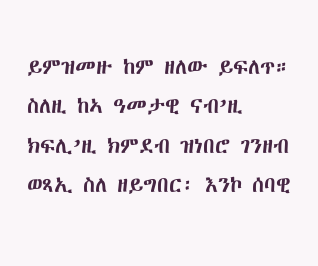ይምዝመዙ ከም ዘለው ይፍለጥ። ስለዚ ከኣ ዓመታዊ ናብ’ዚ ክፍሊ’ዚ ክምደብ ዝነበሮ ገንዘብ ወጻኢ ስለ ዘይግበር፡ እንኮ ሰባዊ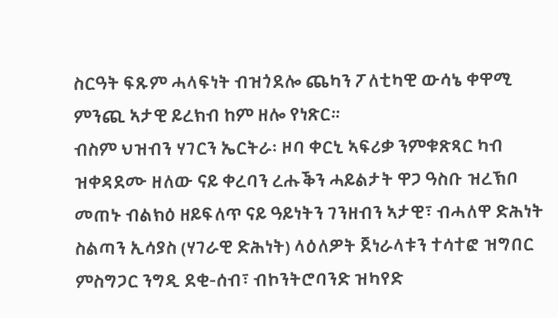ስርዓት ፍጹም ሓላፍነት ብዝጎደሎ ጨካን ፖለቲካዊ ውሳኔ ቀዋሚ ምንጪ ኣታዊ ይረክብ ከም ዘሎ የነጽር።
ብስም ህዝብን ሃገርን ኤርትራ፡ ዞባ ቀርኒ ኣፍሪቃ ንምቁጽጻር ካብ ዝቀዳደሙ ዘለው ናይ ቀረባን ረሑቕን ሓይልታት ዋጋ ዓስቡ ዝረኽቦ መጠኑ ብልክዕ ዘይፍለጥ ናይ ዓይነትን ገንዘብን ኣታዊ፣ ብሓለዋ ድሕነት ስልጣን ኢሳያስ (ሃገራዊ ድሕነት) ላዕለዎት ጀነራላቱን ተሳተፎ ዝግበር ምስግጋር ንግዲ ደቂ-ሰብ፣ ብኮንትሮባንድ ዝካየድ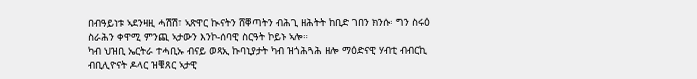በብዓይነቱ ኣደንዛዚ ሓሽሽ፣ ኣጽዋር ኲናትን ሸቐጣትን ብሕጊ ዘሕትት ከቢድ ገበን ክንሱ፡ ግን ስሩዕ ስራሕን ቀዋሚ ምንጪ ኣታውን እንኮ-ሰባዊ ስርዓት ኮይኑ ኣሎ።
ካብ ህዝቢ ኤርትራ ተሓቢኡ ብናይ ወጻኢ ኩባኒያታት ካብ ዝጎሕጓሕ ዘሎ ማዕድናዊ ሃብቲ ብብርኪ ብቢሊዮናት ዶላር ዝቑጸር ኣታዊ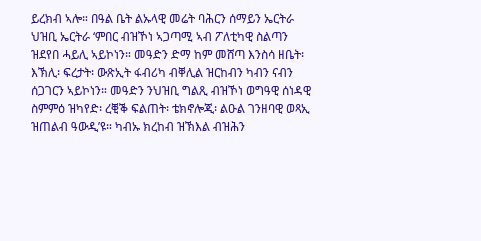ይረክብ ኣሎ። በዓል ቤት ልኡላዊ መሬት ባሕርን ሰማይን ኤርትራ ህዝቢ ኤርትራ ‘ምበር ብዝኾነ ኣጋጣሚ ኣብ ፖለቲካዊ ስልጣን ዝደየበ ሓይሊ ኣይኮነን። መዓድን ድማ ከም መሸጣ እንስሳ ዘቤት፡ እኽሊ፡ ፍረታት፡ ውጽኢት ፋብሪካ ብቐሊል ዝርከብን ካብን ናብን ሰጋገርን ኣይኮነን። መዓድን ንህዝቢ ግልጺ ብዝኾነ ወግዓዊ ሰነዳዊ ስምምዕ ዝካየድ፡ ረቒቕ ፍልጠት፡ ቴክኖሎጂ፡ ልዑል ገንዘባዊ ወጻኢ ዝጠልብ ዓውዲ’ዩ። ካብኡ ክረከብ ዝኽእል ብዝሕን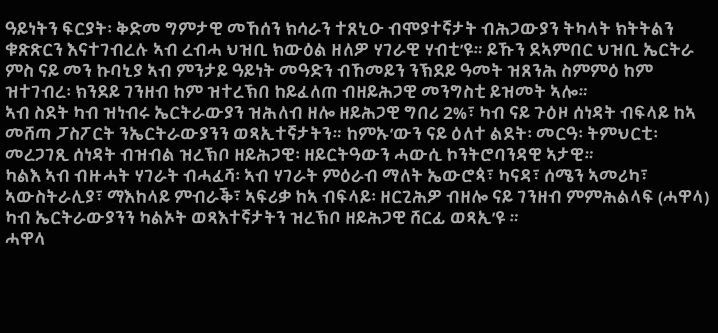ዓይነትን ፍርያት፡ ቅድመ ግምታዊ መኸሰን ክሳራን ተጸኒዑ ብሞያተኛታት ብሕጋውያን ትካላት ክትትልን ቁጽጽርን እናተገብረሉ ኣብ ረብሓ ህዝቢ ክውዕል ዘለዎ ሃገራዊ ሃብቲ’ዩ። ይኹን ደኣምበር ህዝቢ ኤርትራ ምስ ናይ መን ኩባኒያ ኣብ ምንታይ ዓይነት መዓድን ብኸመይን ንኽደይ ዓመት ዝጸንሕ ስምምዕ ከም ዝተገብረ፡ ክንደይ ገንዘብ ከም ዝተረኽበ ከይፈለጠ ብዘይሕጋዊ መንግስቲ ይዝመት ኣሎ።
ኣብ ስደት ካብ ዝነብሩ ኤርትራውያን ዝሕለብ ዘሎ ዘይሕጋዊ ግበሪ 2%፣ ካብ ናይ ጉዕዞ ሰነዳት ብፍላይ ከኣ መሸጣ ፓስፖርት ንኤርትራውያንን ወጻኢተኛታትን። ከምኡ’ውን ናይ ዕለተ ልደት፡ መርዓ፡ ትምህርቲ፡ መረጋገጺ ሰነዳት ብዝብል ዝረኽቦ ዘይሕጋዊ፡ ዘይርትዓውን ሓውሲ ኮንትሮባንዳዊ ኣታዊ።
ካልእ ኣብ ብዙሓት ሃገራት ብሓፈሻ፡ ኣብ ሃገራት ምዕራብ ማለት ኤውሮጳ፣ ካናዳ፣ ሰሜን ኣመሪካ፣ ኣውስትራሊያ፣ ማእከላይ ምብራቕ፣ ኣፍሪቃ ከኣ ብፍላይ፡ ዘርጊሕዎ ብዘሎ ናይ ገንዘብ ምምሕልላፍ (ሓዋላ) ካብ ኤርትራውያንን ካልኦት ወጻእተኛታትን ዝረኽቦ ዘይሕጋዊ ሸርፊ ወጻኢ’ዩ ።
ሓዋላ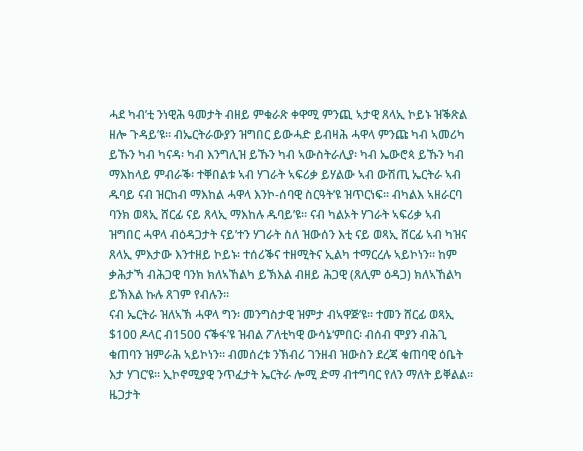ሓደ ካብ’ቲ ንነዊሕ ዓመታት ብዘይ ምቁራጽ ቀዋሚ ምንጪ ኣታዊ ጸላኢ ኮይኑ ዝቕጽል ዘሎ ጉዳይ’ዩ። ብኤርትራውያን ዝግበር ይውሓድ ይብዛሕ ሓዋላ ምንጩ ካብ ኣመሪካ ይኹን ካብ ካናዳ፡ ካብ እንግሊዝ ይኹን ካብ ኣውስትራሊያ፡ ካብ ኤውሮጳ ይኹን ካብ ማእከላይ ምብራቕ፡ ተቐበልቱ ኣብ ሃገራት ኣፍሪቃ ይሃልው ኣብ ውሽጢ ኤርትራ ኣብ ዱባይ ናብ ዝርከብ ማእከል ሓዋላ እንኮ-ሰባዊ ስርዓት’ዩ ዝጥርነፍ። ብካልእ ኣዘራርባ ባንክ ወጻኢ ሸርፊ ናይ ጸላኢ ማእከሉ ዱባይ’ዩ። ናብ ካልኦት ሃገራት ኣፍሪቃ ኣብ ዝግበር ሓዋላ ብዕዳጋታት ናይ’ተን ሃገራት ስለ ዝውሰን እቲ ናይ ወጻኢ ሸርፊ ኣብ ካዝና ጸላኢ ምእታው እንተዘይ ኮይኑ፡ ተሰሪቕና ተዘሚትና ኢልካ ተማርረሉ ኣይኮነን። ከም ቃሕታኻ ብሕጋዊ ባንክ ክለኣኸልካ ይኽእል ብዘይ ሕጋዊ (ጸሊም ዕዳጋ) ክለኣኸልካ ይኽእል ኩሉ ጸገም የብሉን።
ናብ ኤርትራ ዝለኣኽ ሓዋላ ግን፡ መንግስታዊ ዝምታ ብኣዋጅ’ዩ። ተመን ሸርፊ ወጻኢ $100 ዶላር ብ1500 ናቕፋ’ዩ ዝብል ፖለቲካዊ ውሳኔ‘ምበር፡ ብሰብ ሞያን ብሕጊ ቁጠባን ዝምራሕ ኣይኮነን። ብመሰረቱ ንኽብሪ ገንዘብ ዝውስን ደረጃ ቁጠባዊ ዕቤት እታ ሃገር’ዩ። ኢኮኖሚያዊ ንጥፈታት ኤርትራ ሎሚ ድማ ብተግባር የለን ማለት ይቐልል። ዜጋታት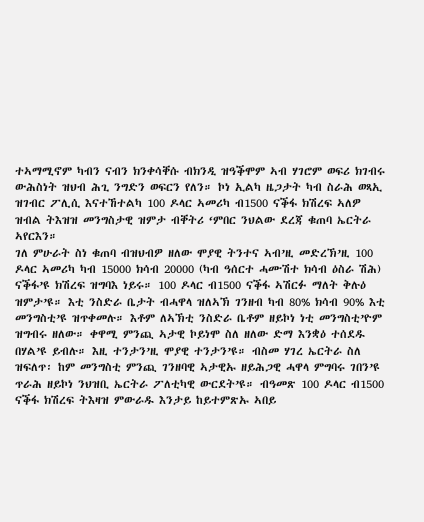ተኣማሚኖም ካብን ናብን ክንቀሳቐሱ ብክንዲ ዝዓቕሞም ኣብ ሃገሮም ወፍሪ ክገብሩ ውሕስነት ዝህብ ሕጊ ንግድን ወፍርን የለን። ኮነ ኢልካ ዜጋታት ካብ ስራሕ ወጻኢ ዝገብር ፖሊሲ እናተኸተልካ 100 ዶላር ኣመሪካ ብ1500 ናቕፋ ክሽረፍ ኣለዎ ዝብል ትእዝዝ መንግስታዊ ዝምታ ብቐትሪ ‘ምበር ንህልው ደረጃ ቁጠባ ኤርትራ ኣየርእን።
ገለ ምሁራት ስነ ቁጠባ ብዝህብዎ ዘለው ሞያዊ ትንተና ኣብ’ዚ መድረኽ’ዚ 100 ዶላር ኣመሪካ ካብ 15000 ክሳብ 20000 (ካብ ዓሰርተ ሓሙሽተ ክሳብ ዕስራ ሽሕ) ናቕፋ’ዩ ክሽረፍ ዝግባእ ነይሩ። 100 ዶላር ብ1500 ናቕፋ ኣሽርፉ ማለት ቅሉዕ ዝምታ’ዩ። እቲ ንስድራ ቤታት ብሓዋላ ዝለኣኽ ገንዘብ ካብ 80% ክሳብ 90% እቲ መንግስቲ’ዩ ዝጥቀመሉ። እቶም ለኣኽቲ ንስድራ ቤቶም ዘይኮነ ነቲ መንግስቲ’ዮም ዝግብሩ ዘለው። ቀዋሚ ምንጪ ኣታዊ ኮይነሞ ስለ ዘለው ድማ እንቋዕ ተሰደዱ በሃል’ዩ ይብሉ። እዚ ተንታን’ዚ ሞያዊ ተንታን’ዩ። ብስመ ሃገረ ኤርትራ ስለ ዝፍለጥ፡ ከም መንግስቲ ምንጪ ገንዘባዊ ኣታዊኡ ዘይሕጋዊ ሓዋላ ምግባሩ ገበን’ዩ ጥራሕ ዘይኮነ ንህዝቢ ኤርትራ ፖለቲካዊ ውርደት’ዩ። ብዓመጽ 100 ዶላር ብ1500 ናቕፋ ክሽረፍ ትእዛዝ ምውራዱ እንታይ ከይተምጽኡ ኣበይ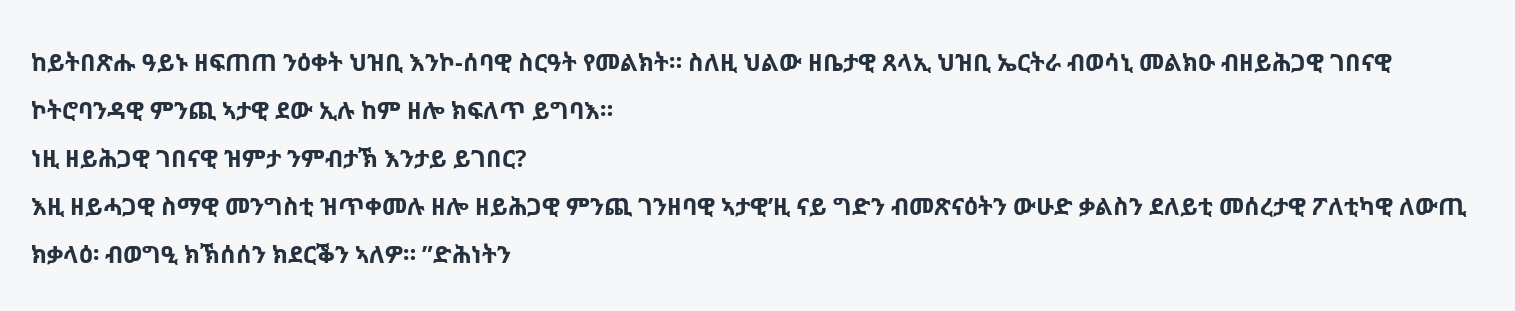ከይትበጽሑ ዓይኑ ዘፍጠጠ ንዕቀት ህዝቢ እንኮ-ሰባዊ ስርዓት የመልክት። ስለዚ ህልው ዘቤታዊ ጸላኢ ህዝቢ ኤርትራ ብወሳኒ መልክዑ ብዘይሕጋዊ ገበናዊ ኮትሮባንዳዊ ምንጪ ኣታዊ ደው ኢሉ ከም ዘሎ ክፍለጥ ይግባእ።
ነዚ ዘይሕጋዊ ገበናዊ ዝምታ ንምብታኽ እንታይ ይገበር?
እዚ ዘይሓጋዊ ስማዊ መንግስቲ ዝጥቀመሉ ዘሎ ዘይሕጋዊ ምንጪ ገንዘባዊ ኣታዊ’ዚ ናይ ግድን ብመጽናዕትን ውሁድ ቃልስን ደለይቲ መሰረታዊ ፖለቲካዊ ለውጢ ክቃላዕ፡ ብወግዒ ክኽሰሰን ክደርቕን ኣለዎ። ”ድሕነትን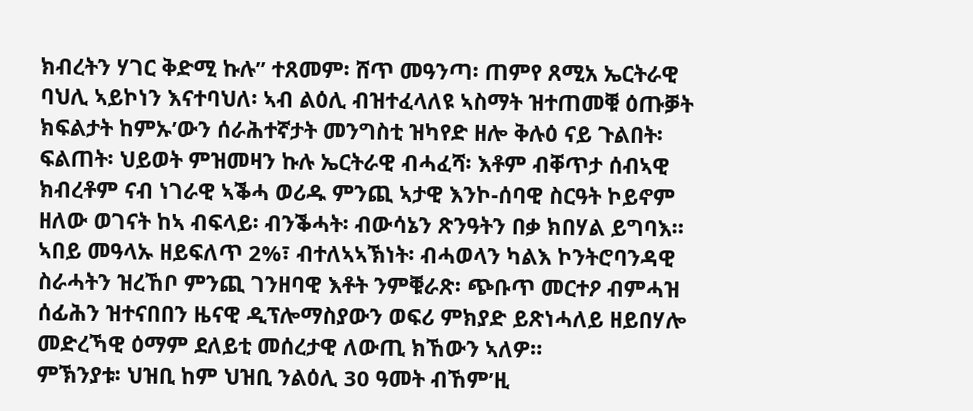ክብረትን ሃገር ቅድሚ ኩሉ” ተጸመም፡ ሸጥ መዓንጣ፡ ጠምየ ጸሚአ ኤርትራዊ ባህሊ ኣይኮነን እናተባህለ፡ ኣብ ልዕሊ ብዝተፈላለዩ ኣስማት ዝተጠመቑ ዕጡቓት ክፍልታት ከምኡ’ውን ሰራሕተኛታት መንግስቲ ዝካየድ ዘሎ ቅሉዕ ናይ ጉልበት፡ ፍልጠት፡ ህይወት ምዝመዛን ኩሉ ኤርትራዊ ብሓፈሻ፡ እቶም ብቐጥታ ሰብኣዊ ክብረቶም ናብ ነገራዊ ኣቕሓ ወሪዱ ምንጪ ኣታዊ እንኮ-ሰባዊ ስርዓት ኮይኖም ዘለው ወገናት ከኣ ብፍላይ፡ ብንቕሓት፡ ብውሳኔን ጽንዓትን በቃ ክበሃል ይግባእ። ኣበይ መዓላኡ ዘይፍለጥ 2%፣ ብተለኣኣኽነት፡ ብሓወላን ካልእ ኮንትሮባንዳዊ ስራሓትን ዝረኸቦ ምንጪ ገንዘባዊ እቶት ንምቑራጽ፡ ጭቡጥ መርተዖ ብምሓዝ ሰፊሕን ዝተናበበን ዜናዊ ዲፕሎማስያውን ወፍሪ ምክያድ ይጽነሓለይ ዘይበሃሎ መድረኻዊ ዕማም ደለይቲ መሰረታዊ ለውጢ ክኸውን ኣለዎ።
ምኽንያቱ፡ ህዝቢ ከም ህዝቢ ንልዕሊ 30 ዓመት ብኸም’ዚ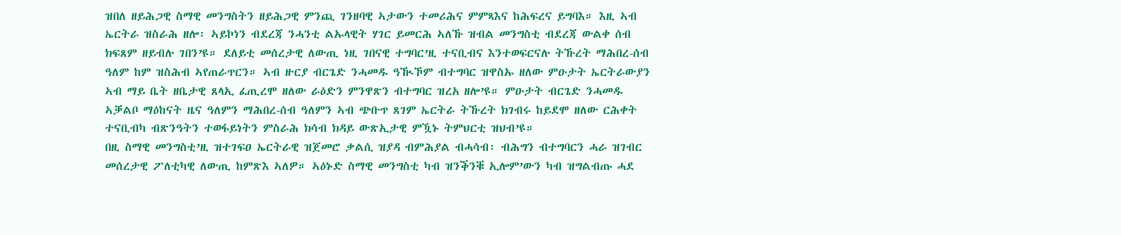ዝበለ ዘይሕጋዊ ስማዊ መንግስትን ዘይሕጋዊ ምንጪ ገንዘባዊ ኣታውን ተመሪሕና ምምጻእና ከሕፍረና ይግባእ። እዚ ኣብ ኤርትራ ዝስራሕ ዘሎ፡ ኣይኮነን ብደረጃ ንሓንቲ ልኡላዊት ሃገር ይመርሕ ኣለኹ ዝብል መንግስቲ ብደረጃ ውልቀ ሰብ ክፍጸም ዘይብሉ ገበን’ዩ። ደለይቲ መሰረታዊ ለውጢ ነዚ ገበናዊ ተግባር’ዚ ተናቢብና እንተወፍርናሉ ትኹረት ማሕበረ-ሰብ ዓለም ከም ዝስሕብ ኣየጠራጥርን። ኣብ ዙርያ ብርጌድ ንሓመዱ ዓዂኾም ብተግባር ዝዋስኡ ዘለው ምዑታት ኤርትራውያን ኣብ ማይ ቤት ዘቤታዊ ጸላኢ ፈጢረሞ ዘለው ራዕድን ምንዋጽን ብተግባር ዝረአ ዘሎ’ዩ። ምዑታት ብርጌድ ንሓመዱ ኣቓልቦ ማዕከናት ዜና ዓለምን ማሕበረ-ሰብ ዓለምን ኣብ ጭቡጥ ጸገም ኤርትራ ትኹረት ክገብሩ ከይደሞ ዘለው ርሕቀት ተናቢብካ ብጽንዓትን ተወፋይነትን ምስራሕ ክሳብ ክዳይ ውጽኢታዊ ምዃኑ ትምህርቲ ዝህብ’ዩ።
በዚ ስማዊ መንግስቲ’ዚ ዝተገፍዐ ኤርትራዊ ዝጀመሮ ቃልሲ ዝያዳ ብምሕያል ብሓሳብ፡ ብሕግን ብተግባርን ሓራ ዝገብር መሰረታዊ ፖለቲካዊ ለውጢ ከምጽእ ኣለዎ። ኣዕኑድ ስማዊ መንግስቲ ካብ ዝንቕንቑ ኢሎም’ውን ካብ ዝግልብጡ ሓደ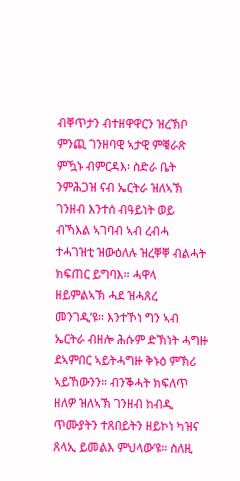ብቐጥታን ብተዘዋዋርን ዝረኽቦ ምንጪ ገንዘባዊ ኣታዊ ምቑራጽ ምዃኑ ብምርዳእ፡ ስድራ ቤት ንምሕጋዝ ናብ ኤርትራ ዝለኣኽ ገንዘብ እንተሰ ብዓይነት ወይ ብኻእል ኣገባብ ኣብ ረብሓ ተሓገዝቲ ዝውዕለሉ ዝረቐቐ ብልሓት ክፍጠር ይግባእ። ሓዋላ ዘይምልኣኽ ሓደ ዝሓጸረ መንገዲ’ዩ። እንተኾነ ግን ኣብ ኤርትራ ብዘሎ ሕሱም ድኽነት ሓግዙ ደኣምበር ኣይትሓግዙ ቅኑዕ ምኽሪ ኣይኸውንን። ብንቕሓት ክፍለጥ ዘለዎ ዝለኣኽ ገንዘብ ከብዲ ጥሙያትን ተጸበይትን ዘይኮነ ካዝና ጸላኢ ይመልእ ምህላው’ዩ። ስለዚ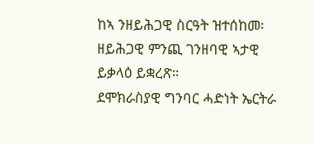ከኣ ንዘይሕጋዊ ስርዓት ዝተሰከመ፡ ዘይሕጋዊ ምንጪ ገንዘባዊ ኣታዊ ይቃላዕ ይቋረጽ።
ደሞክራስያዊ ግንባር ሓድነት ኤርትራ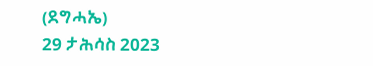(ደግሓኤ)
29 ታሕሳስ 2023